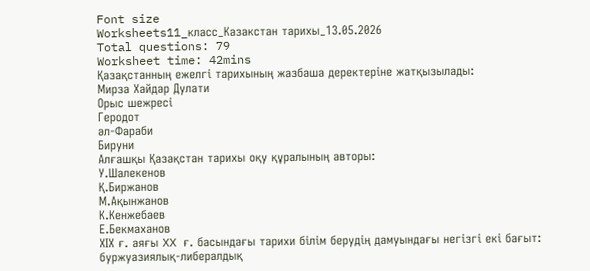Font size
Worksheets11_класс_Казакстан тарихы_13.05.2026
Total questions: 79
Worksheet time: 42mins
Қазақстанның ежелгi тарихының жазбаша деректерiне жатқызылады:
Мирза Хайдар Дулати
Орыс шежресi
Геродот
әл-Фараби
Бируни
Алғашқы Қазақстан тарихы оқу құралының авторы:
У.Шалекенов
Қ.Биржанов
М.Ақынжанов
К.Кенжебаев
Е.Бекмаханов
ХIX ғ. аяғы XX ғ. басындағы тарихи білім берудің дамуындағы негізгі екі бағыт:
буржуазиялық-либералдық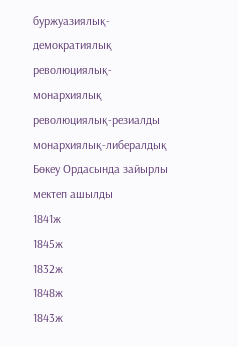буржуазиялық-демократиялық
революциялық-монархиялық
революциялық-резиалды
монархиялық-либералдық
Бөкеу Ордасында зайырлы мектеп ашылды
1841ж
1845ж
1832ж
1848ж
1843ж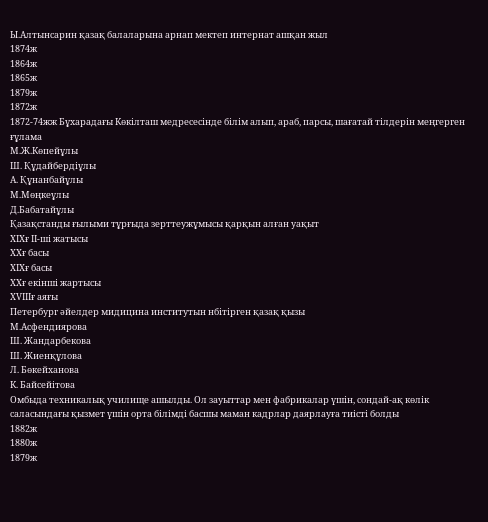Ы.Алтынсарин қазақ балаларына арнап мектеп интернат ашқан жыл
1874ж
1864ж
1865ж
1879ж
1872ж
1872-74жж Бұхарадағы Көкілташ медресесінде білім алып, араб, парсы, шағатай тілдерін меңгерген ғұлама
М.Ж.Көпейұлы
Ш. Құдайбердіұлы
А. Құнанбайұлы
М.Мөңкеұлы
Д.Бабатайұлы
Қазақстанды ғылыми тұрғыда зерттеужұмысы қарқын алған уақыт
ХІХғ ІІ-ші жатысы
ХХғ басы
ХІХғ басы
ХХғ екінші жартысы
ХVІІІғ аяғы
Петербург әйелдер мидицина институтын нбітірген қазақ қызы
М.Асфендиярова
Ш. Жандарбекова
Ш. Жиенқұлова
Л. Бөкейханова
К. Байсейітова
Омбыда техникалық училище ашылды. Ол зауыттар мен фабрикалар үшiн, сондай-ақ көлiк саласындағы қызмет үшiн орта бiлiмдi басшы маман кадрлар даярлауға тиiстi болды
1882ж
1880ж
1879ж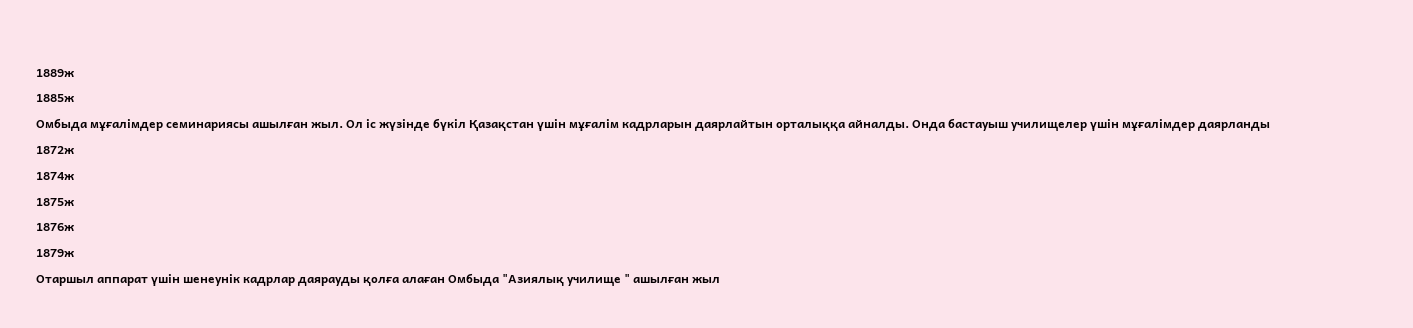1889ж
1885ж
Омбыда мұғалiмдер семинариясы ашылған жыл. Ол iс жүзiнде бүкiл Қазақстан үшiн мұғалiм кадрларын даярлайтын орталыққа айналды. Онда бастауыш училищелер үшiн мұғалiмдер даярланды
1872ж
1874ж
1875ж
1876ж
1879ж
Отаршыл аппарат үшін шенеунік кадрлар даярауды қолға алаған Омбыда "Азиялық училище " ашылған жыл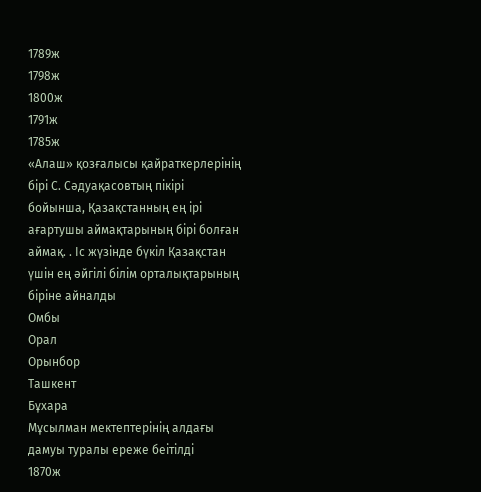1789ж
1798ж
1800ж
1791ж
1785ж
«Алаш» қозғалысы қайраткерлерiнiң бiрi С. Сәдуақасовтың пiкiрi бойынша, Қазақстанның ең iрi ағартушы аймақтарының бiрi болған аймақ. . Іс жүзiнде бүкiл Қазақстан үшiн ең әйгiлi бiлiм орталықтарының бiрiне айналды
Омбы
Орал
Орынбор
Ташкент
Бұхара
Мұсылман мектептерінің алдағы дамуы туралы ереже беітілді
1870ж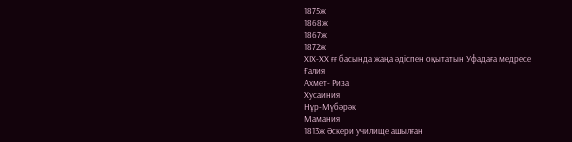1875ж
1868ж
1867ж
1872ж
ХІХ-ХХ ғғ басында жаңа әдіспен оқытатын Уфадаға медресе
Ғалия
Ахмет- Риза
Хусаиния
Нұр-Мүбәрәк
Мамания
1813ж Әскери училище ашылған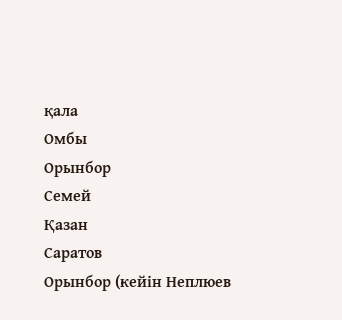қала
Омбы
Орынбор
Семей
Қазан
Саратов
Орынбор (кейін Неплюев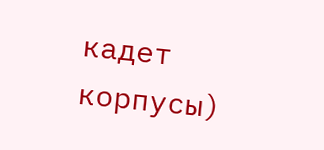кадет корпусы)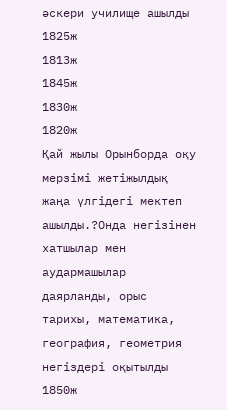әскери училище ашылды
1825ж
1813ж
1845ж
1830ж
1820ж
Қай жылы Орынборда оқу мерзiмi жетiжылдық жаңа үлгiдегi мектеп ашылды.?Онда негiзiнен хатшылар мен аудармашылар даярланды, орыс тарихы, математика, география, геометрия негiздерi оқытылды
1850ж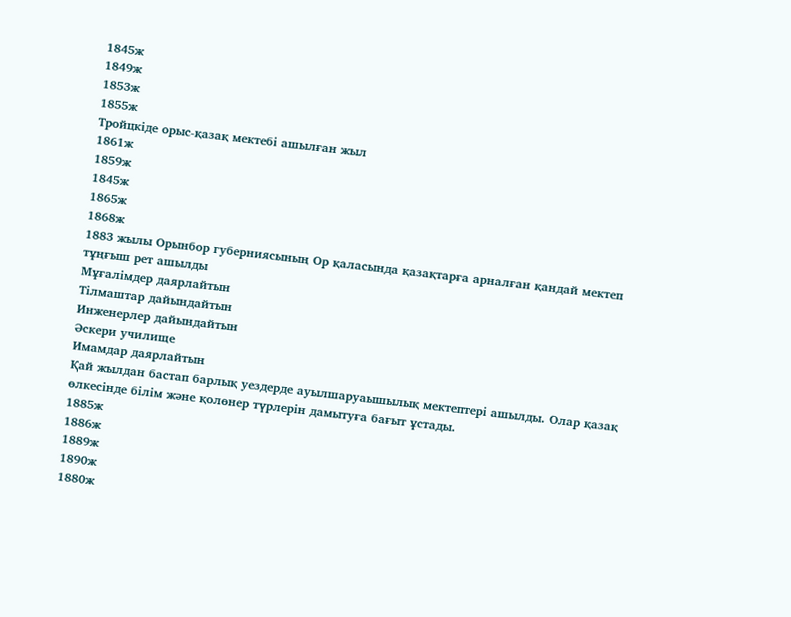1845ж
1849ж
1853ж
1855ж
Тройцкіде орыс-қазақ мектебі ашылған жыл
1861ж
1859ж
1845ж
1865ж
1868ж
1883 жылы Орынбор губерниясының Ор қаласында қазақтарға арналған қандай мектеп тұңғыш рет ашылды
Мұғалімдер даярлайтын
Тілмаштар дайындайтын
Инженерлер дайындайтын
Әскери училище
Имамдар даярлайтын
Қай жылдан бастап барлық уездерде ауылшаруаышылық мектептерi ашылды. Олар қазақ өлкесiнде бiлiм және қолөнер түрлерiн дамытуға бағыт ұстады.
1885ж
1886ж
1889ж
1890ж
1880ж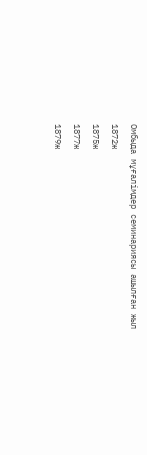Омбыда мұғалімдер семинариясы ашылған жыл
1872ж
1875ж
1877ж
1879ж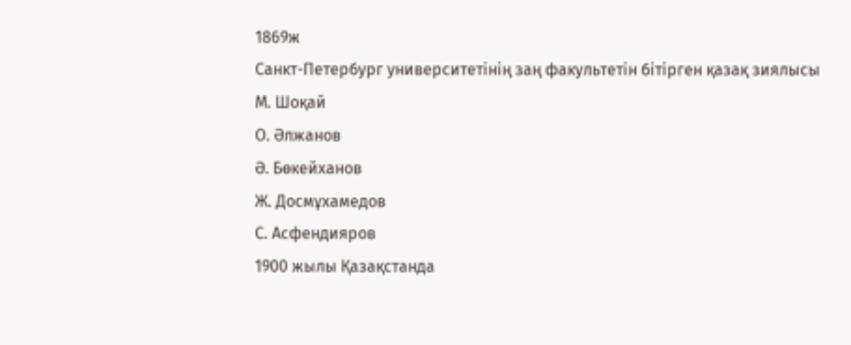1869ж
Санкт-Петербург университетінің заң факультетін бітірген қазақ зиялысы
М. Шоқай
О. Әлжанов
Ә. Бөкейханов
Ж. Досмұхамедов
С. Асфендияров
1900 жылы Қазақстанда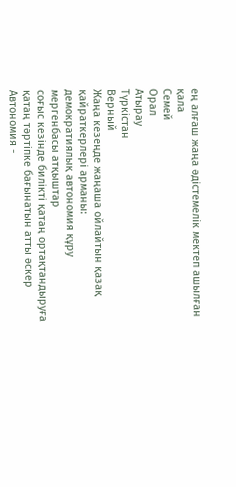ең алғаш жаңа әдістемелік мектеп ашылған қала
Семей
Орал
Атырау
Түркістан
Верный
Жаңа кезеңде жаңаша ойлайтын қазақ қайраткерлері арманы:
демократиялық автономия құру
мергенбасы атқыштар
соғыс кезінде билікті қатаң ортақтандыруға
қатаң тәртіпке бағынатын атты әскер
Автономия -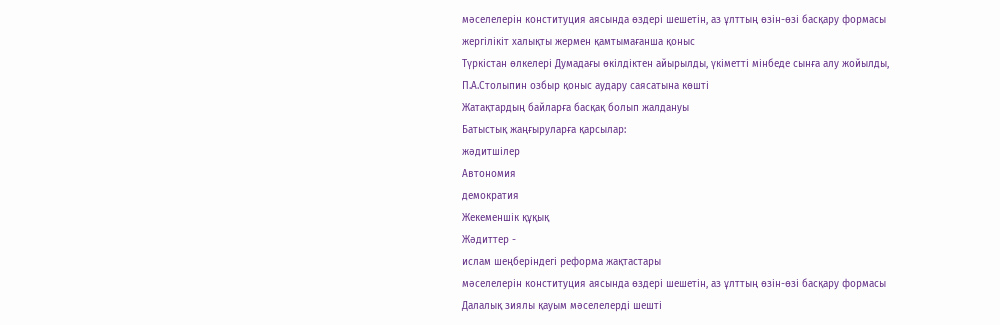мәселелерін конституция аясында өздері шешетін, аз ұлттың өзін-өзі басқару формасы
жергілікіт халықты жермен қамтымағанша қоныс
Түркістан өлкелері Думадағы өкілдіктен айырылды, үкіметті мінбеде сынға алу жойылды, П.А.Столыпин озбыр қоныс аудару саясатына көшті
Жатақтардың байларға басқақ болып жалдануы
Батыстық жаңғыруларға қарсылар:
жәдитшілер
Автономия
демократия
Жекеменшік құқық
Жәдиттер -
ислам шеңберіндегі реформа жақтастары
мәселелерін конституция аясында өздері шешетін, аз ұлттың өзін-өзі басқару формасы
Далалық зиялы қауым мәселелерді шешті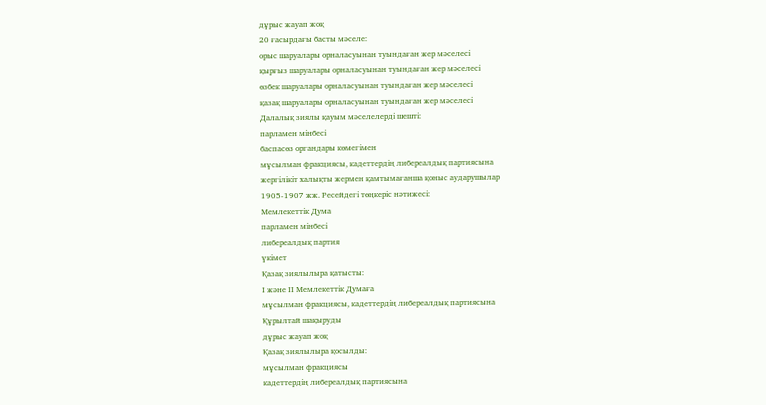дұрыс жауап жоқ
20 ғасырдағы басты мәселе:
орыс шаруалары орналасуынан туындаған жер мәселесі
қырғыз шаруалары орналасуынан туындаған жер мәселесі
өзбек шаруалары орналасуынан туындаған жер мәселесі
қазақ шаруалары орналасуынан туындаған жер мәселесі
Далалық зиялы қауым мәселелерді шешті:
парламен мінбесі
баспасөз органдары көмегімен
мұсылман фракциясы, кадеттердің либереалдық партиясына
жергілікіт халықты жермен қамтымағанша қоныс аударушылар
1905-1907 жж. Ресейдегі төңкеріс нәтижесі:
Мемлекеттік Дума
парламен мінбесі
либереалдық партия
үкімет
Қазақ зиялылыра қатысты:
І және ІІ Мемлекеттік Думаға
мұсылман фракциясы, кадеттердің либереалдық партиясына
Құрылтай шақыруды
дұрыс жауап жоқ
Қазақ зиялылыра қосылды:
мұсылман фракциясы
кадеттердің либереалдық партиясына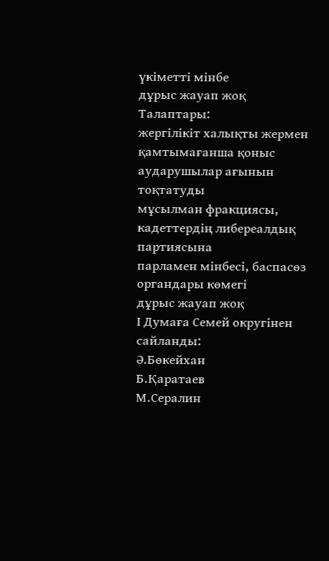үкіметті мінбе
дұрыс жауап жоқ
Талаптары:
жергілікіт халықты жермен қамтымағанша қоныс аударушылар ағынын тоқтатуды
мұсылман фракциясы, кадеттердің либереалдық партиясына
парламен мінбесі, баспасөз органдары көмегі
дұрыс жауап жоқ
І Думаға Семей округінен сайланды:
Ә.Бөкейхан
Б.Қаратаев
М.Сералин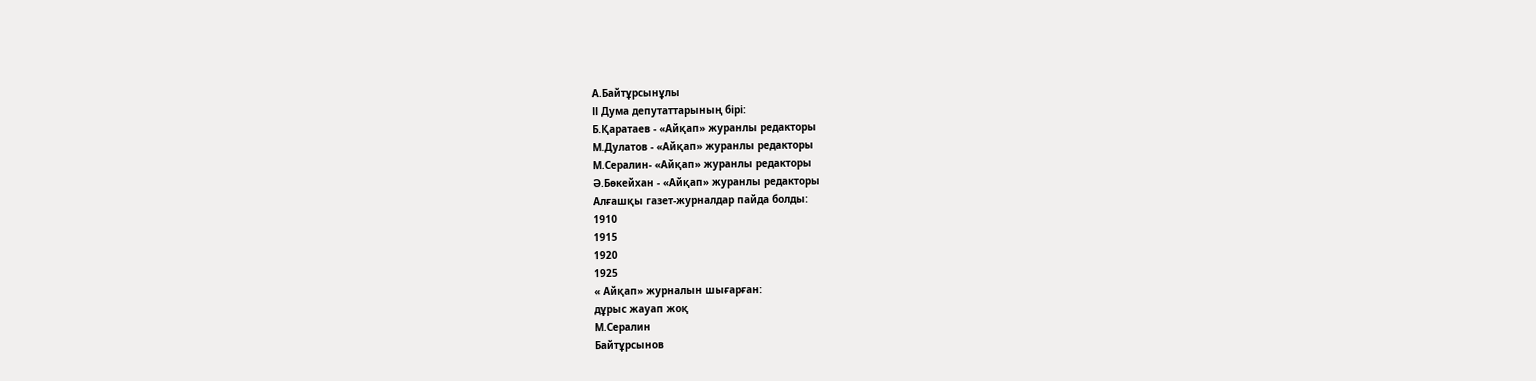А.Байтұрсынұлы
ІІ Дума депутаттарының бірі:
Б.Қаратаев - «Айқап» журанлы редакторы
М.Дулатов - «Айқап» журанлы редакторы
М.Сералин- «Айқап» журанлы редакторы
Ә.Бөкейхан - «Айқап» журанлы редакторы
Алғашқы газет-журналдар пайда болды:
1910
1915
1920
1925
« Айқап» журналын шығарған:
дұрыс жауап жоқ
М.Сералин
Байтұрсынов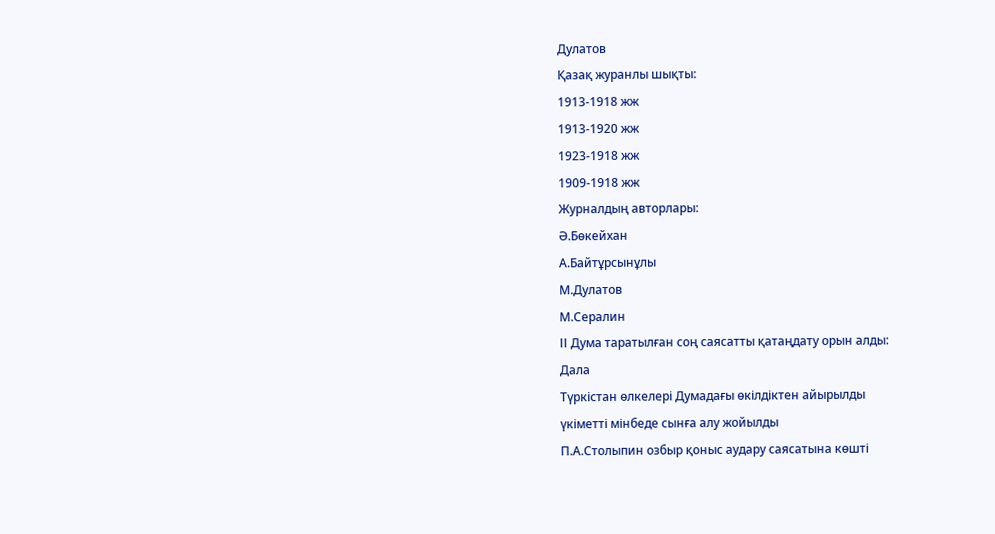Дулатов
Қазақ журанлы шықты:
1913-1918 жж
1913-1920 жж
1923-1918 жж
1909-1918 жж
Журналдың авторлары:
Ә.Бөкейхан
А.Байтұрсынұлы
М.Дулатов
М.Сералин
ІІ Дума таратылған соң саясатты қатаңдату орын алды:
Дала
Түркістан өлкелері Думадағы өкілдіктен айырылды
үкіметті мінбеде сынға алу жойылды
П.А.Столыпин озбыр қоныс аудару саясатына көшті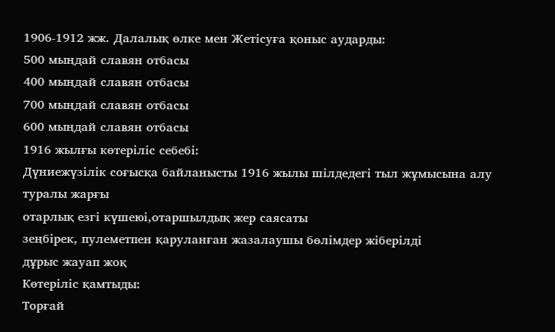1906-1912 жж. Далалық өлке мен Жетісуға қоныс аударды:
500 мыңдай славян отбасы
400 мыңдай славян отбасы
700 мыңдай славян отбасы
600 мыңдай славян отбасы
1916 жылғы көтеріліс себебі:
Дүниежүзілік соғысқа байланысты 1916 жылы шілдедегі тыл жұмысына алу туралы жарғы
отарлық езгі күшеюі,отаршылдық жер саясаты
зеңбірек, пулеметпен қаруланған жазалаушы бөлімдер жіберілді
дұрыс жауап жоқ
Көтеріліс қамтыды:
Торғай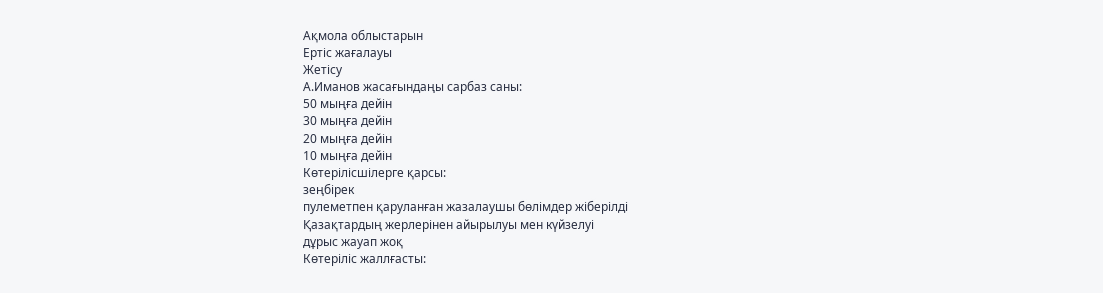Ақмола облыстарын
Ертіс жағалауы
Жетісу
А.Иманов жасағындаңы сарбаз саны:
50 мыңға дейін
30 мыңға дейін
20 мыңға дейін
10 мыңға дейін
Көтерілісшілерге қарсы:
зеңбірек
пулеметпен қаруланған жазалаушы бөлімдер жіберілді
Қазақтардың жерлерінен айырылуы мен күйзелуі
дұрыс жауап жоқ
Көтеріліс жаллғасты: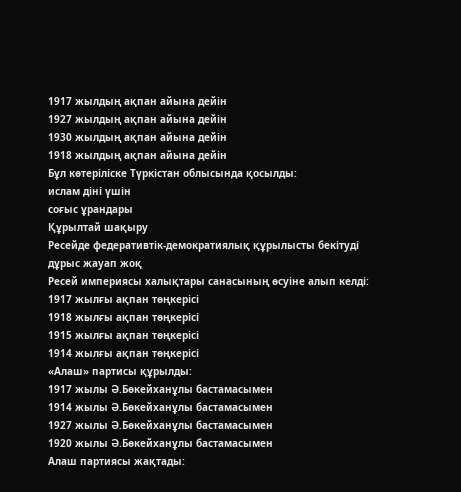1917 жылдың ақпан айына дейін
1927 жылдың ақпан айына дейін
1930 жылдың ақпан айына дейін
1918 жылдың ақпан айына дейін
Бұл көтеріліске Түркістан облысында қосылды:
ислам діні үшін
соғыс ұрандары
Құрылтай шақыру
Ресейде федеративтік-демократиялық құрылысты бекітуді
дұрыс жауап жоқ
Ресей империясы халықтары санасының өсуіне алып келді:
1917 жылғы ақпан төңкерісі
1918 жылғы ақпан төңкерісі
1915 жылғы ақпан төңкерісі
1914 жылғы ақпан төңкерісі
«Алаш» партисы құрылды:
1917 жылы Ә.Бөкейханұлы бастамасымен
1914 жылы Ә.Бөкейханұлы бастамасымен
1927 жылы Ә.Бөкейханұлы бастамасымен
1920 жылы Ә.Бөкейханұлы бастамасымен
Алаш партиясы жақтады: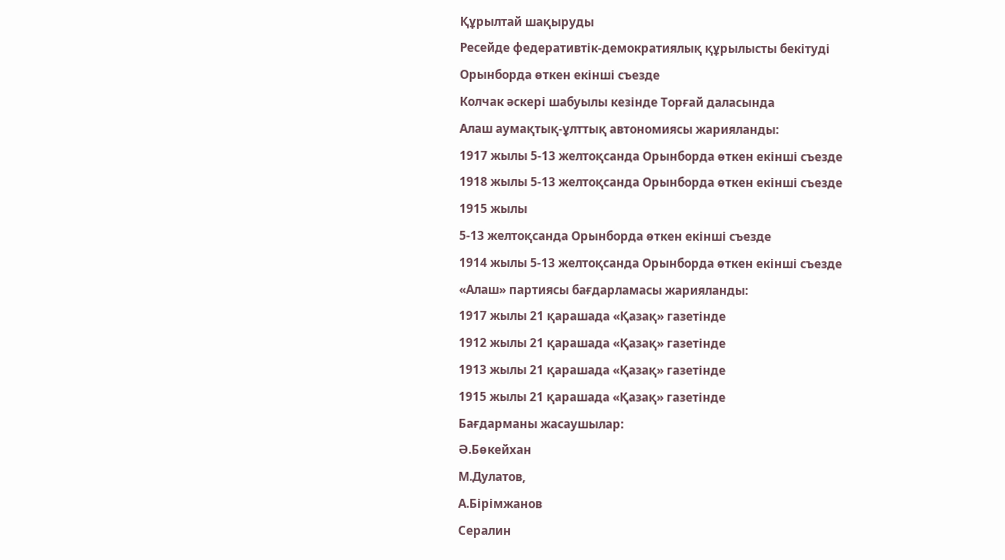Құрылтай шақыруды
Ресейде федеративтік-демократиялық құрылысты бекітуді
Орынборда өткен екінші съезде
Колчак әскері шабуылы кезінде Торғай даласында
Алаш аумақтық-ұлттық автономиясы жарияланды:
1917 жылы 5-13 желтоқсанда Орынборда өткен екінші съезде
1918 жылы 5-13 желтоқсанда Орынборда өткен екінші съезде
1915 жылы
5-13 желтоқсанда Орынборда өткен екінші съезде
1914 жылы 5-13 желтоқсанда Орынборда өткен екінші съезде
«Алаш» партиясы бағдарламасы жарияланды:
1917 жылы 21 қарашада «Қазақ» газетінде
1912 жылы 21 қарашада «Қазақ» газетінде
1913 жылы 21 қарашада «Қазақ» газетінде
1915 жылы 21 қарашада «Қазақ» газетінде
Бағдарманы жасаушылар:
Ә.Бөкейхан
М.Дулатов,
А.Бірімжанов
Сералин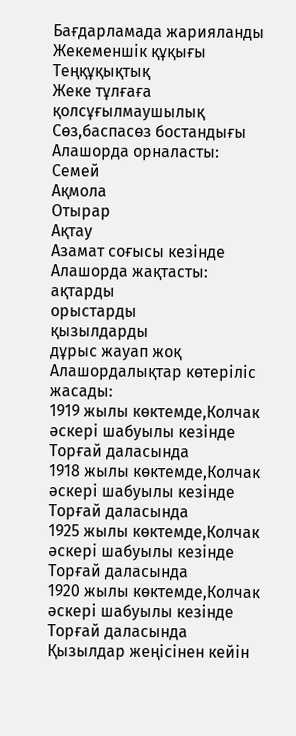Бағдарламада жарияланды
Жекеменшік құқығы
Теңқұқықтық
Жеке тұлғаға қолсұғылмаушылық
Сөз,баспасөз бостандығы
Алашорда орналасты:
Семей
Ақмола
Отырар
Ақтау
Азамат соғысы кезінде Алашорда жақтасты:
ақтарды
орыстарды
қызылдарды
дұрыс жауап жоқ
Алашордалықтар көтеріліс жасады:
1919 жылы көктемде,Колчак әскері шабуылы кезінде Торғай даласында
1918 жылы көктемде,Колчак әскері шабуылы кезінде Торғай даласында
1925 жылы көктемде,Колчак әскері шабуылы кезінде Торғай даласында
1920 жылы көктемде,Колчак әскері шабуылы кезінде Торғай даласында
Қызылдар жеңісінен кейін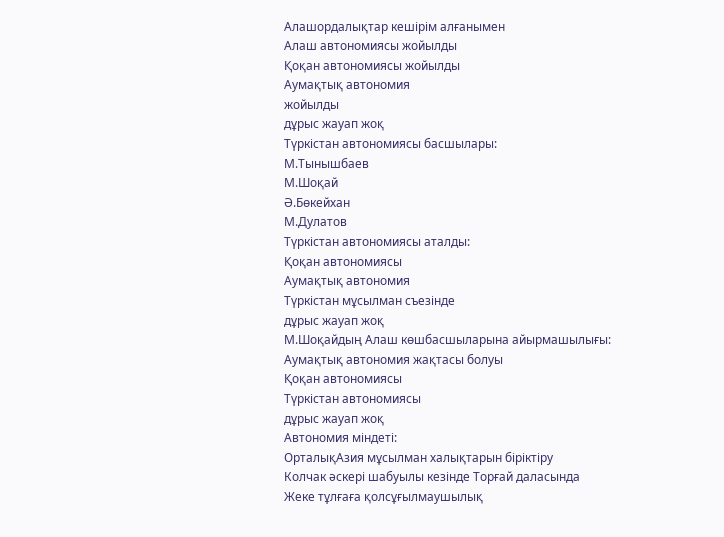Алашордалықтар кешірім алғанымен
Алаш автономиясы жойылды
Қоқан автономиясы жойылды
Аумақтық автономия
жойылды
дұрыс жауап жоқ
Түркістан автономиясы басшылары:
М.Тынышбаев
М.Шоқай
Ә.Бөкейхан
М.Дулатов
Түркістан автономиясы аталды:
Қоқан автономиясы
Аумақтық автономия
Түркістан мұсылман съезінде
дұрыс жауап жоқ
М.Шоқайдың Алаш көшбасшыларына айырмашылығы:
Аумақтық автономия жақтасы болуы
Қоқан автономиясы
Түркістан автономиясы
дұрыс жауап жоқ
Автономия міндеті:
ОрталықАзия мұсылман халықтарын біріктіру
Колчак әскері шабуылы кезінде Торғай даласында
Жеке тұлғаға қолсұғылмаушылық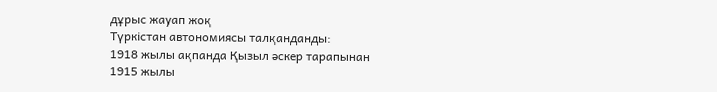дұрыс жауап жоқ
Түркістан автономиясы талқанданды:
1918 жылы ақпанда Қызыл әскер тарапынан
1915 жылы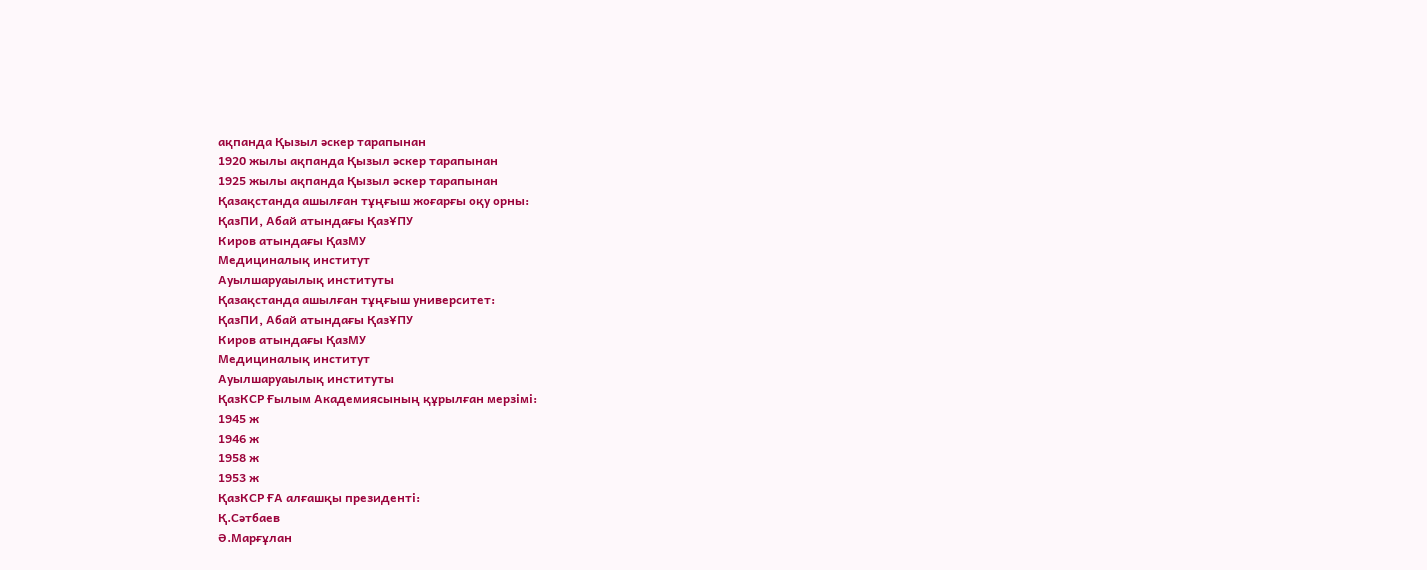ақпанда Қызыл әскер тарапынан
1920 жылы ақпанда Қызыл әскер тарапынан
1925 жылы ақпанда Қызыл әскер тарапынан
Қазақстанда ашылған тұңғыш жоғарғы оқу орны:
ҚазПИ, Абай атындағы ҚазҰПУ
Киров атындағы ҚазМУ
Медициналық институт
Ауылшаруаылық институты
Қазақстанда ашылған тұңғыш университет:
ҚазПИ, Абай атындағы ҚазҰПУ
Киров атындағы ҚазМУ
Медициналық институт
Ауылшаруаылық институты
ҚазКСР Ғылым Академиясының құрылған мерзімі:
1945 ж
1946 ж
1958 ж
1953 ж
ҚазКСР ҒА алғашқы президенті:
Қ.Сәтбаев
Ә.Марғұлан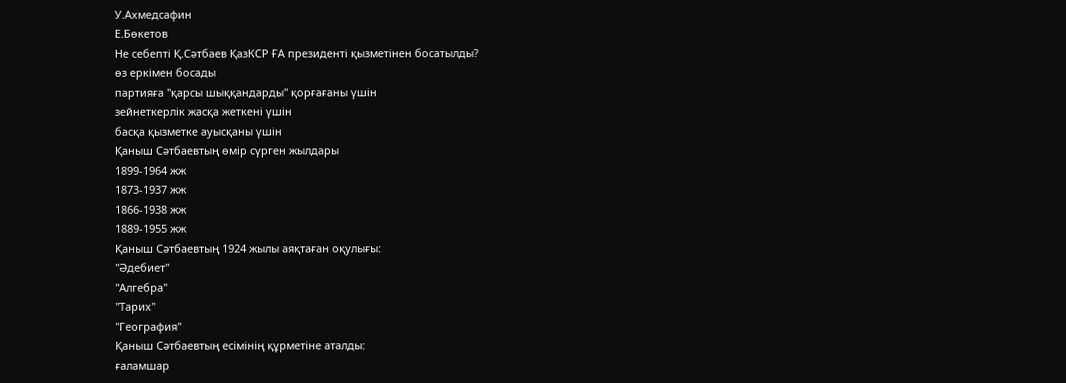У.Ахмедсафин
Е.Бөкетов
Не себепті Қ.Сәтбаев ҚазКСР ҒА президенті қызметінен босатылды?
өз еркімен босады
партияға "қарсы шыққандарды" қорғағаны үшін
зейнеткерлік жасқа жеткені үшін
басқа қызметке ауысқаны үшін
Қаныш Сәтбаевтың өмір сүрген жылдары
1899-1964 жж
1873-1937 жж
1866-1938 жж
1889-1955 жж
Қаныш Сәтбаевтың 1924 жылы аяқтаған оқулығы:
"Әдебиет"
"Алгебра"
"Тарих"
"География"
Қаныш Сәтбаевтың есімінің құрметіне аталды:
ғаламшар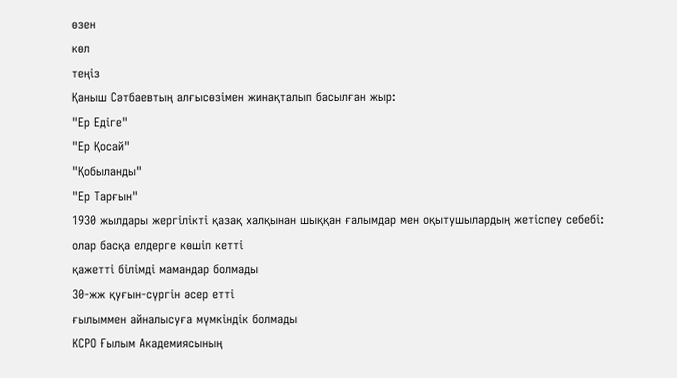өзен
көл
теңіз
Қаныш Сәтбаевтың алғысөзімен жинақталып басылған жыр:
"Ер Едіге"
"Ер Қосай"
"Қобыланды"
"Ер Тарғын"
1930 жылдары жергілікті қазақ халқынан шыққан ғалымдар мен оқытушылардың жетіспеу себебі:
олар басқа елдерге көшіп кетті
қажетті білімді мамандар болмады
30-жж қуғын-сүргін әсер етті
ғылыммен айналысуға мүмкіндік болмады
КСРО Ғылым Академиясының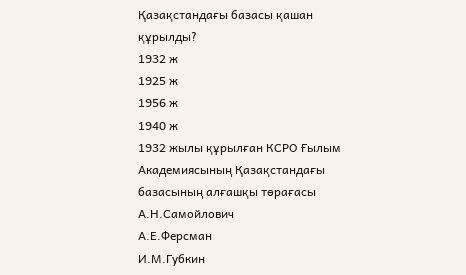Қазақстандағы базасы қашан құрылды?
1932 ж
1925 ж
1956 ж
1940 ж
1932 жылы құрылған КСРО Ғылым Академиясының Қазақстандағы базасының алғашқы төрағасы
А.Н.Самойлович
А.Е.Ферсман
И.М.Губкин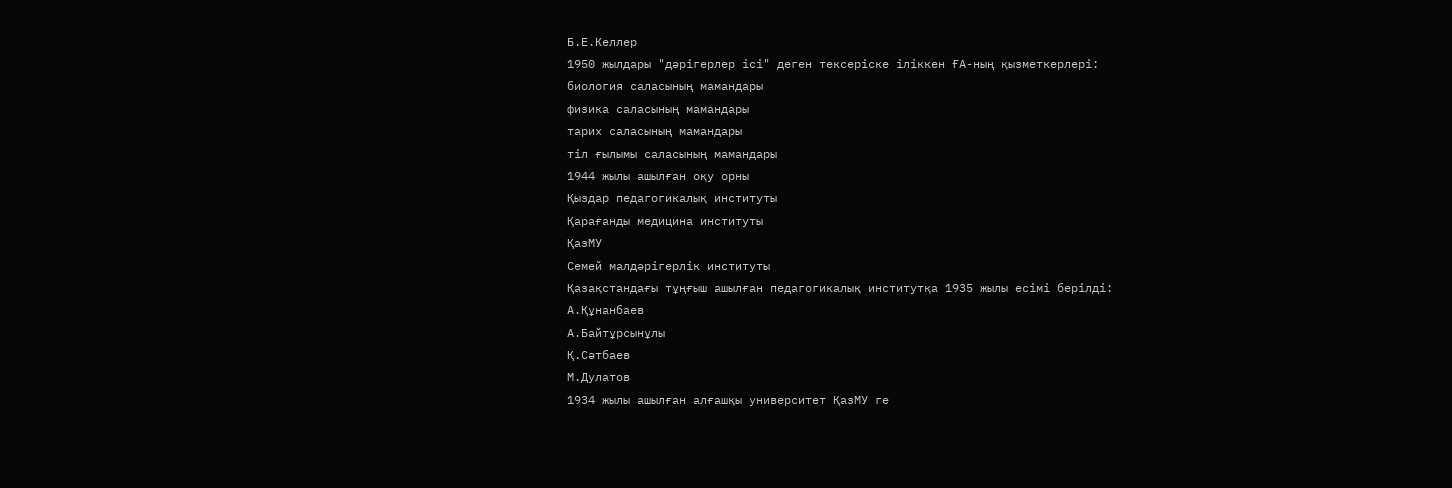Б.Е.Келлер
1950 жылдары "дәрігерлер ісі" деген тексеріске іліккен ҒА-ның қызметкерлері:
биология саласының мамандары
физика саласының мамандары
тарих саласының мамандары
тіл ғылымы саласының мамандары
1944 жылы ашылған оқу орны
Қыздар педагогикалық институты
Қарағанды медицина институты
ҚазМУ
Семей малдәрігерлік институты
Қазақстандағы тұңғыш ашылған педагогикалық институтқа 1935 жылы есімі берілді:
А.Құнанбаев
А.Байтұрсынұлы
Қ.Сәтбаев
М.Дулатов
1934 жылы ашылған алғашқы университет ҚазМУ ге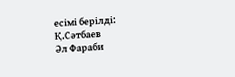есімі берілді:
Қ.Сәтбаев
Әл Фараби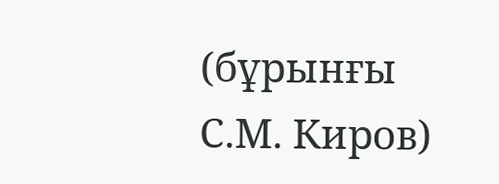(бұрынғы С.М. Киров)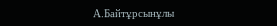А.Байтұрсынұлы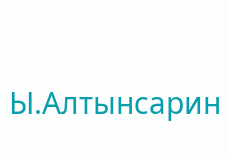Ы.Алтынсарин